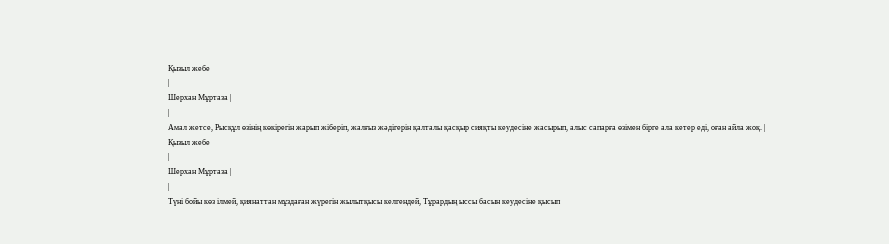Қызыл жебе
|
Шерхан Мұртаза |
|
Амал жетсе, Рысқұл өзінің көкірегін жарып жіберіп, жалғыз жәдігерін қалталы қасқыр сияқты кеудесіне жасырып, алыс сапарға өзімен бірге ала кетер еді, оған айла жоқ. |
Қызыл жебе
|
Шерхан Мұртаза |
|
Түні бойы көз ілмей, қиянаттан мұздаған жүрегін жылытқысы келгендей, Тұрардың ыссы басын кеудесіне қысып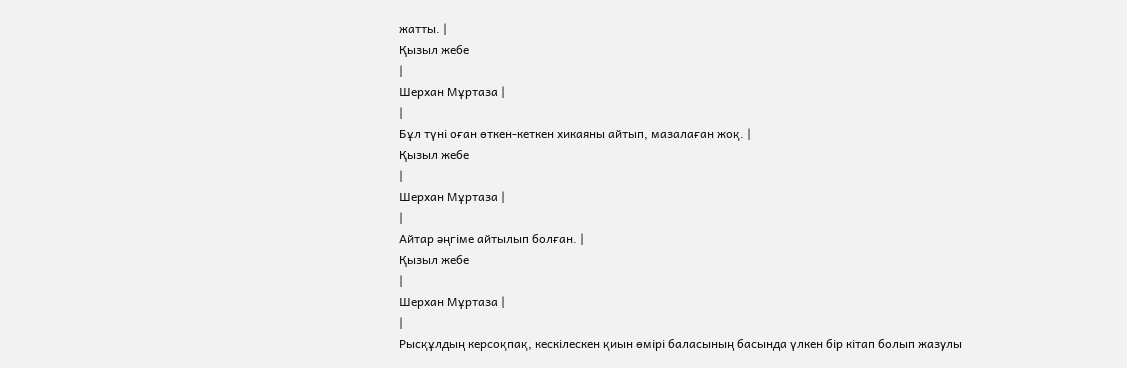жатты. |
Қызыл жебе
|
Шерхан Мұртаза |
|
Бұл түні оған өткен-кеткен хикаяны айтып, мазалаған жоқ. |
Қызыл жебе
|
Шерхан Мұртаза |
|
Айтар әңгіме айтылып болған. |
Қызыл жебе
|
Шерхан Мұртаза |
|
Рысқұлдың керсоқпақ, кескілескен қиын өмірі баласының басында үлкен бір кітап болып жазулы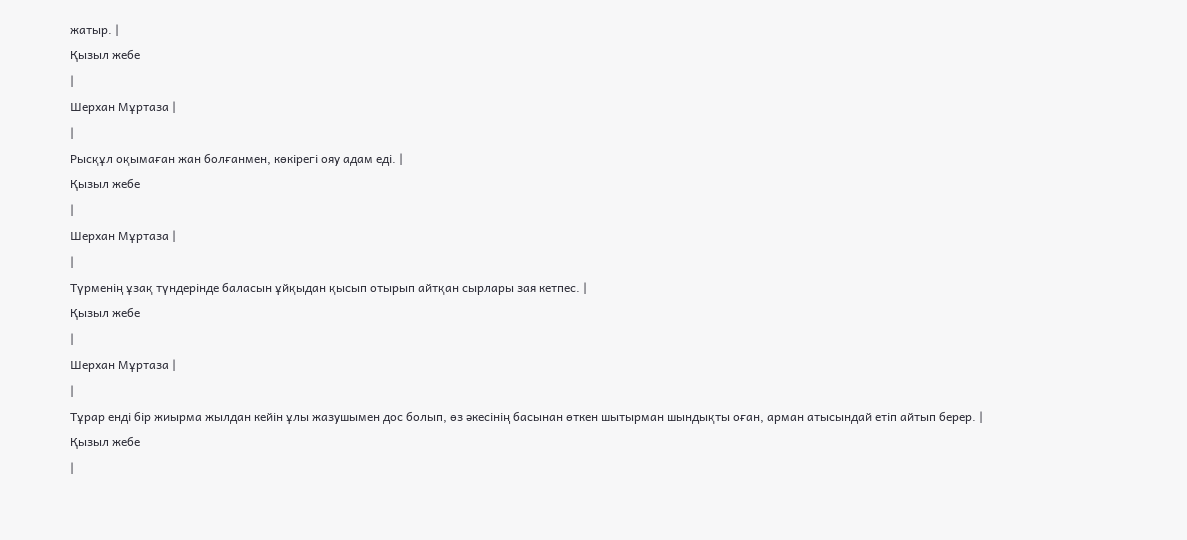жатыр. |
Қызыл жебе
|
Шерхан Мұртаза |
|
Рысқұл оқымаған жан болғанмен, көкірегі ояу адам еді. |
Қызыл жебе
|
Шерхан Мұртаза |
|
Түрменің ұзақ түндерінде баласын ұйқыдан қысып отырып айтқан сырлары зая кетпес. |
Қызыл жебе
|
Шерхан Мұртаза |
|
Тұрар енді бір жиырма жылдан кейін ұлы жазушымен дос болып, өз әкесінің басынан өткен шытырман шындықты оған, арман атысындай етіп айтып берер. |
Қызыл жебе
|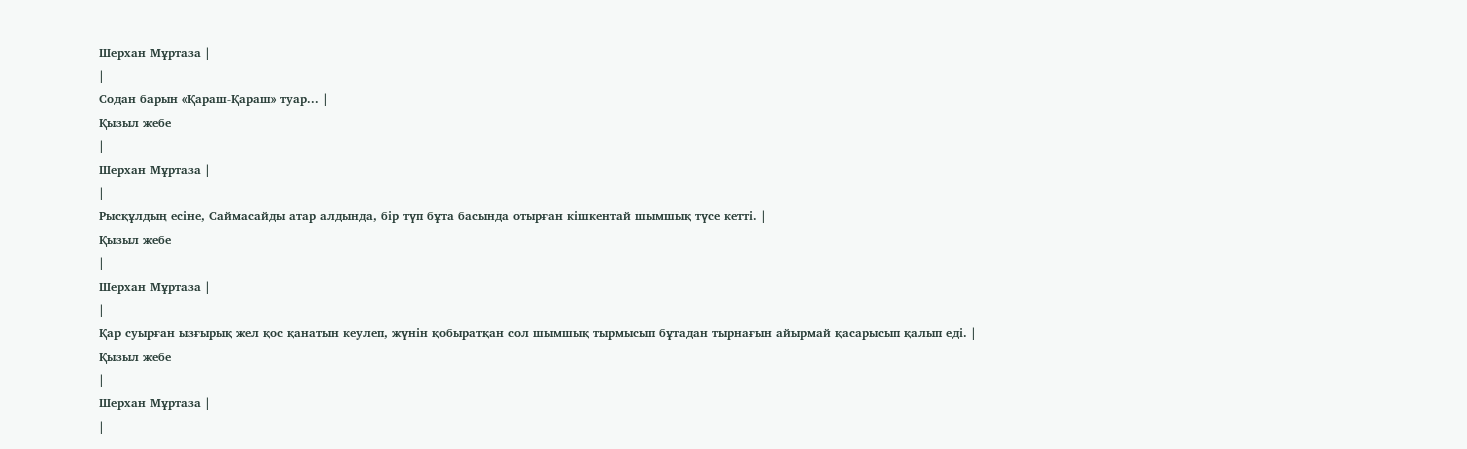Шерхан Мұртаза |
|
Содан барын «Қараш-Қараш» туар... |
Қызыл жебе
|
Шерхан Мұртаза |
|
Рысқұлдың есіне, Саймасайды атар алдында, бір түп бұта басында отырған кішкентай шымшық түсе кетті. |
Қызыл жебе
|
Шерхан Мұртаза |
|
Қар суырған ызғырық жел қос қанатын кеулеп, жүнін қобыратқан сол шымшық тырмысып бұтадан тырнағын айырмай қасарысып қалып еді. |
Қызыл жебе
|
Шерхан Мұртаза |
|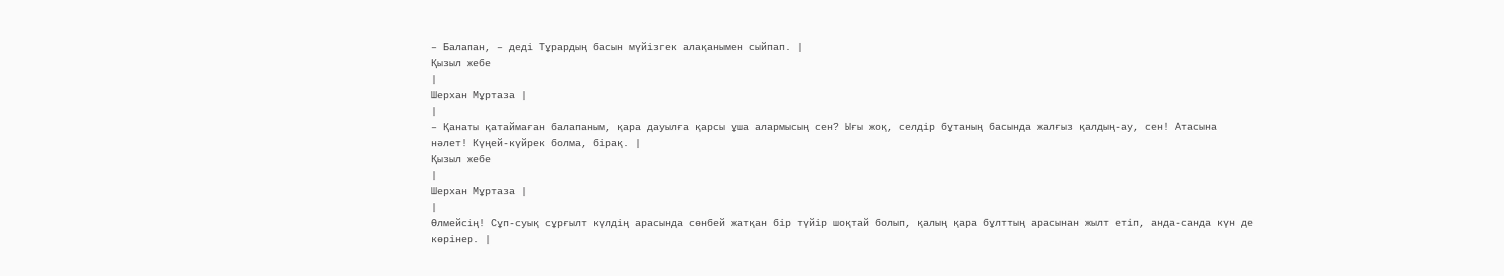– Балапан, – деді Тұрардың басын мүйізгек алақанымен сыйпап. |
Қызыл жебе
|
Шерхан Мұртаза |
|
– Қанаты қатаймаған балапаным, қара дауылға қарсы ұша алармысың сен? Ығы жоқ, селдір бұтаның басында жалғыз қалдың-ау, сен! Атасына нәлет! Күңей-күйрек болма, бірақ. |
Қызыл жебе
|
Шерхан Мұртаза |
|
Өлмейсің! Сұп-суық сұрғылт күлдің арасында сөнбей жатқан бір түйір шоқтай болып, қалың қара бұлттың арасынан жылт етіп, анда-санда күн де көрінер. |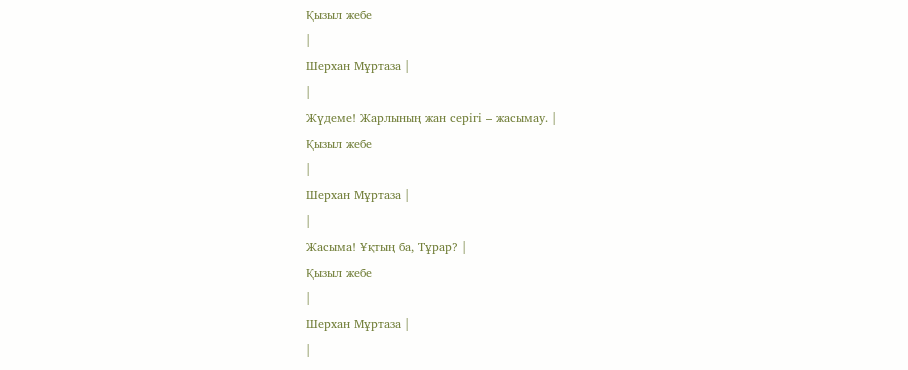Қызыл жебе
|
Шерхан Мұртаза |
|
Жүдеме! Жарлының жан серігі – жасымау. |
Қызыл жебе
|
Шерхан Мұртаза |
|
Жасыма! Ұқтың ба, Тұрар? |
Қызыл жебе
|
Шерхан Мұртаза |
|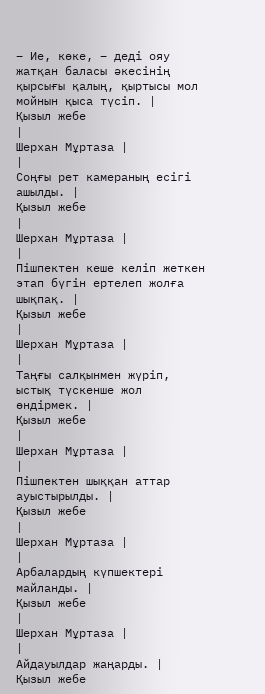– Ие, көке, – деді ояу жатқан баласы әкесінің қырсығы қалың, қыртысы мол мойнын қыса түсіп. |
Қызыл жебе
|
Шерхан Мұртаза |
|
Соңғы рет камераның есігі ашылды. |
Қызыл жебе
|
Шерхан Мұртаза |
|
Пішпектен кеше келіп жеткен этап бүгін ертелеп жолға шықпақ. |
Қызыл жебе
|
Шерхан Мұртаза |
|
Таңғы салқынмен жүріп, ыстық түскенше жол өндірмек. |
Қызыл жебе
|
Шерхан Мұртаза |
|
Пішпектен шыққан аттар ауыстырылды. |
Қызыл жебе
|
Шерхан Мұртаза |
|
Арбалардың күпшектері майланды. |
Қызыл жебе
|
Шерхан Мұртаза |
|
Айдауылдар жаңарды. |
Қызыл жебе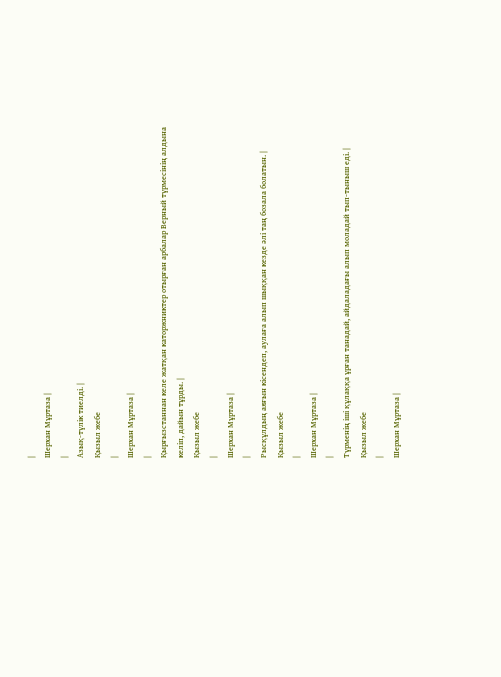|
Шерхан Мұртаза |
|
Азық-түлік тиелді. |
Қызыл жебе
|
Шерхан Мұртаза |
|
Қырғызстаннан келе жатқан каторжниктер отырған арбалар Верный түрмесінің алдына келіп, дайын тұрды. |
Қызыл жебе
|
Шерхан Мұртаза |
|
Рысқұлдың аяғын кісендеп, аулаға алып шыққан кезде әлі таң бозала болатын. |
Қызыл жебе
|
Шерхан Мұртаза |
|
Түрменің іші құлаққа ұрған танадай, айдаладағы алып моладай тып-тыныш еді. |
Қызыл жебе
|
Шерхан Мұртаза |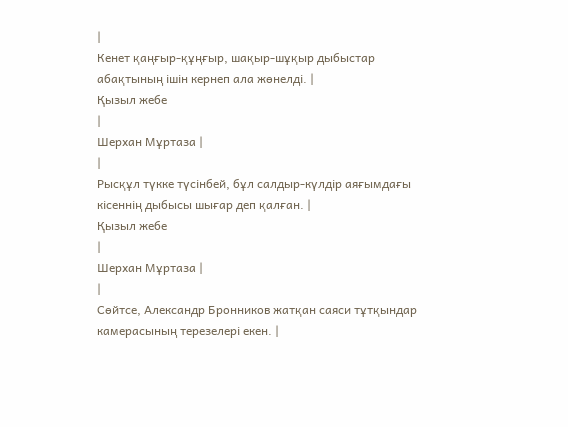|
Кенет қаңғыр-құңғыр, шақыр-шұқыр дыбыстар абақтының ішін кернеп ала жөнелді. |
Қызыл жебе
|
Шерхан Мұртаза |
|
Рысқұл түкке түсінбей, бұл салдыр-күлдір аяғымдағы кісеннің дыбысы шығар деп қалған. |
Қызыл жебе
|
Шерхан Мұртаза |
|
Сөйтсе, Александр Бронников жатқан саяси тұтқындар камерасының терезелері екен. |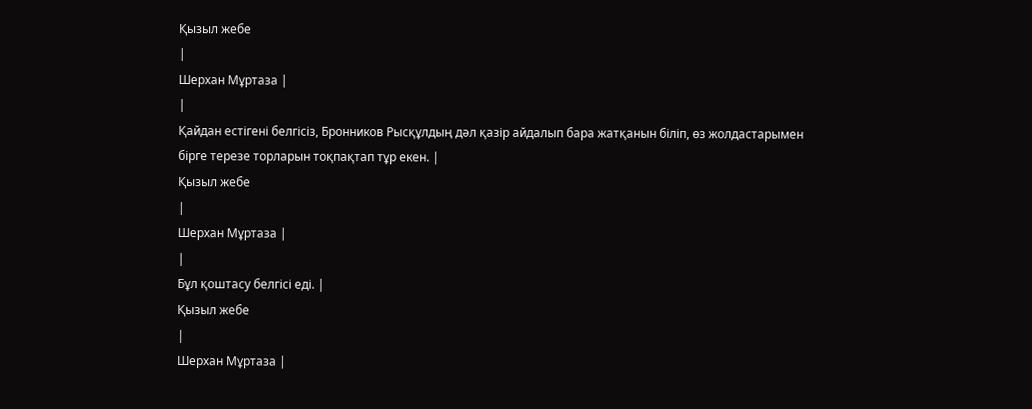Қызыл жебе
|
Шерхан Мұртаза |
|
Қайдан естігені белгісіз, Бронников Рысқұлдың дәл қазір айдалып бара жатқанын біліп, өз жолдастарымен бірге терезе торларын тоқпақтап тұр екен. |
Қызыл жебе
|
Шерхан Мұртаза |
|
Бұл қоштасу белгісі еді. |
Қызыл жебе
|
Шерхан Мұртаза |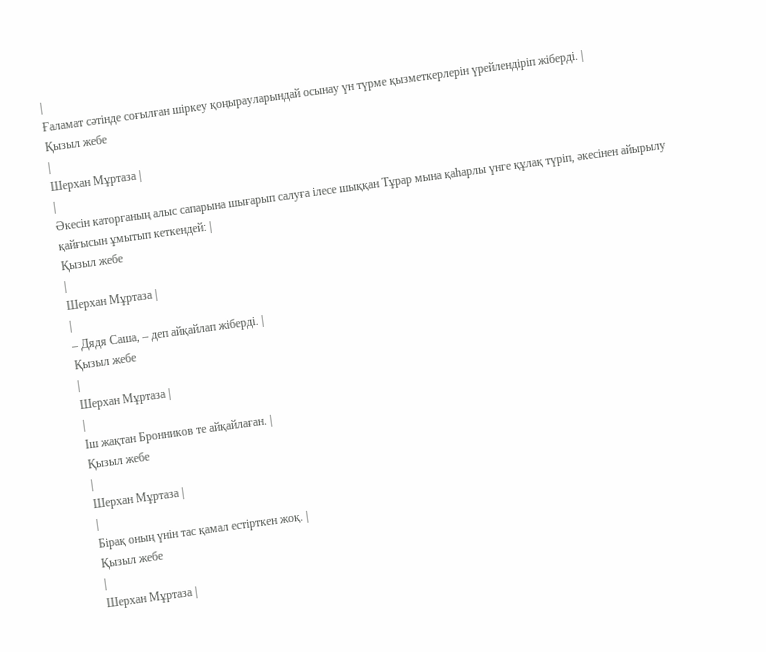|
Ғаламат сәтінде соғылған шіркеу қоңырауларындай осынау үн түрме қызметкерлерін үрейлендіріп жіберді. |
Қызыл жебе
|
Шерхан Мұртаза |
|
Әкесін каторганың алыс сапарына шығарып салуға ілесе шыққан Тұрар мына қаһарлы үнге құлақ түріп, әкесінен айырылу қайғысын ұмытып кеткендей: |
Қызыл жебе
|
Шерхан Мұртаза |
|
– Дядя Саша, – деп айқайлап жіберді. |
Қызыл жебе
|
Шерхан Мұртаза |
|
Іш жақтан Бронников те айқайлаған. |
Қызыл жебе
|
Шерхан Мұртаза |
|
Бірақ оның үнін тас қамал естірткен жоқ. |
Қызыл жебе
|
Шерхан Мұртаза |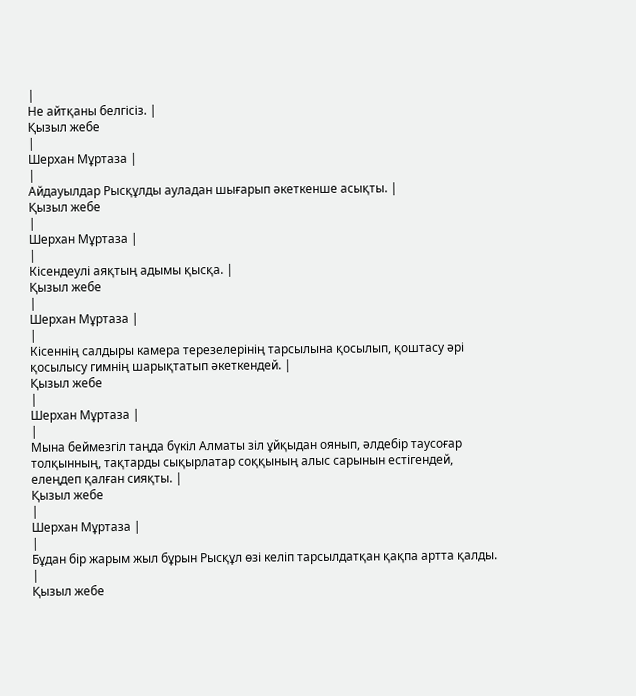|
Не айтқаны белгісіз. |
Қызыл жебе
|
Шерхан Мұртаза |
|
Айдауылдар Рысқұлды ауладан шығарып әкеткенше асықты. |
Қызыл жебе
|
Шерхан Мұртаза |
|
Кісендеулі аяқтың адымы қысқа. |
Қызыл жебе
|
Шерхан Мұртаза |
|
Кісеннің салдыры камера терезелерінің тарсылына қосылып, қоштасу әрі қосылысу гимнің шарықтатып әкеткендей. |
Қызыл жебе
|
Шерхан Мұртаза |
|
Мына беймезгіл таңда бүкіл Алматы зіл ұйқыдан оянып, әлдебір таусоғар толқынның, тақтарды сықырлатар соққының алыс сарынын естігендей, елеңдеп қалған сияқты. |
Қызыл жебе
|
Шерхан Мұртаза |
|
Бұдан бір жарым жыл бұрын Рысқұл өзі келіп тарсылдатқан қақпа артта қалды. |
Қызыл жебе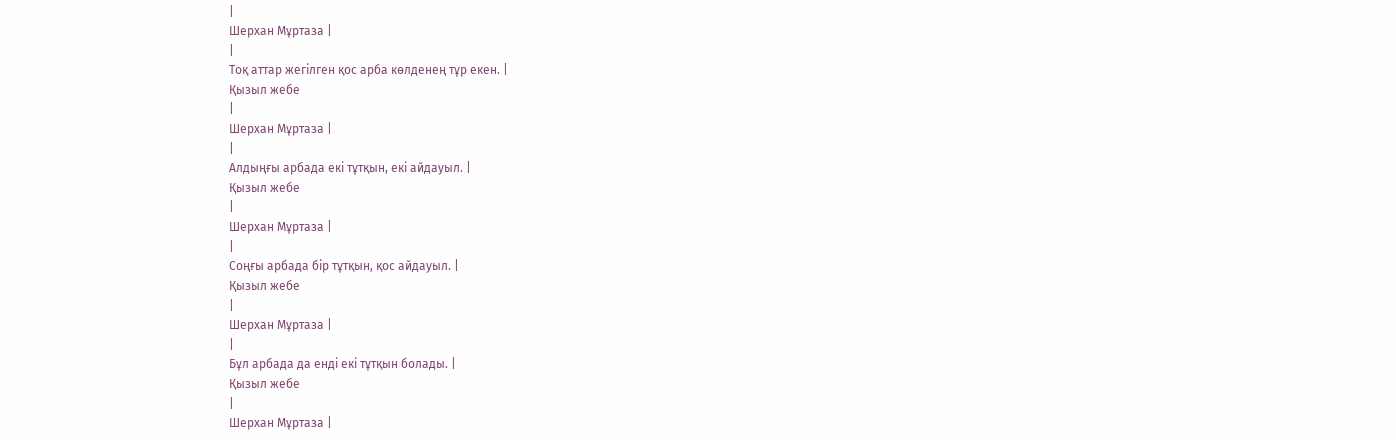|
Шерхан Мұртаза |
|
Тоқ аттар жегілген қос арба көлденең тұр екен. |
Қызыл жебе
|
Шерхан Мұртаза |
|
Алдыңғы арбада екі тұтқын, екі айдауыл. |
Қызыл жебе
|
Шерхан Мұртаза |
|
Соңғы арбада бір тұтқын, қос айдауыл. |
Қызыл жебе
|
Шерхан Мұртаза |
|
Бұл арбада да енді екі тұтқын болады. |
Қызыл жебе
|
Шерхан Мұртаза |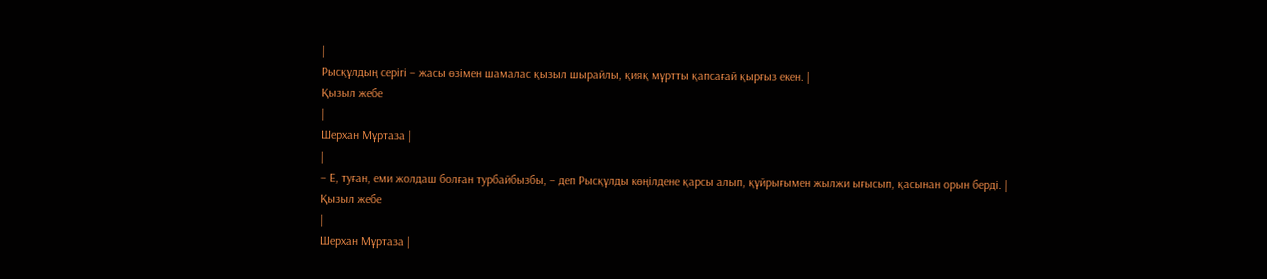|
Рысқұлдың серігі – жасы өзімен шамалас қызыл шырайлы, қияқ мұртты қапсағай қырғыз екен. |
Қызыл жебе
|
Шерхан Мұртаза |
|
– Е, туған, еми жолдаш болған турбайбызбы, – деп Рысқұлды көңілдене қарсы алып, құйрығымен жылжи ығысып, қасынан орын берді. |
Қызыл жебе
|
Шерхан Мұртаза |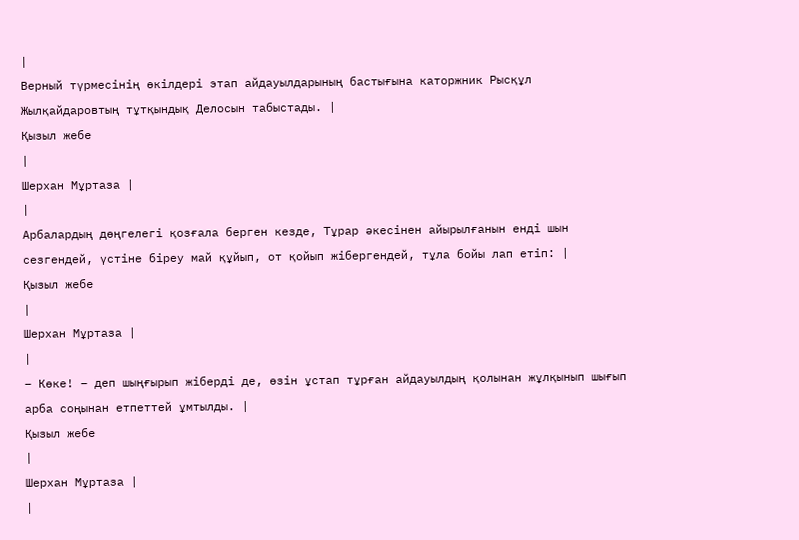|
Верный түрмесінің өкілдері этап айдауылдарының бастығына каторжник Рысқұл Жылқайдаровтың тұтқындық Делосын табыстады. |
Қызыл жебе
|
Шерхан Мұртаза |
|
Арбалардың дөңгелегі қозғала берген кезде, Тұрар әкесінен айырылғанын енді шын сезгендей, үстіне біреу май құйып, от қойып жібергендей, тұла бойы лап етіп: |
Қызыл жебе
|
Шерхан Мұртаза |
|
– Көке! – деп шыңғырып жіберді де, өзін ұстап тұрған айдауылдың қолынан жұлқынып шығып арба соңынан етпеттей ұмтылды. |
Қызыл жебе
|
Шерхан Мұртаза |
|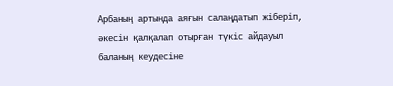Арбаның артында аяғын салаңдатып жіберіп, әкесін қалқалап отырған түкіс айдауыл баланың кеудесіне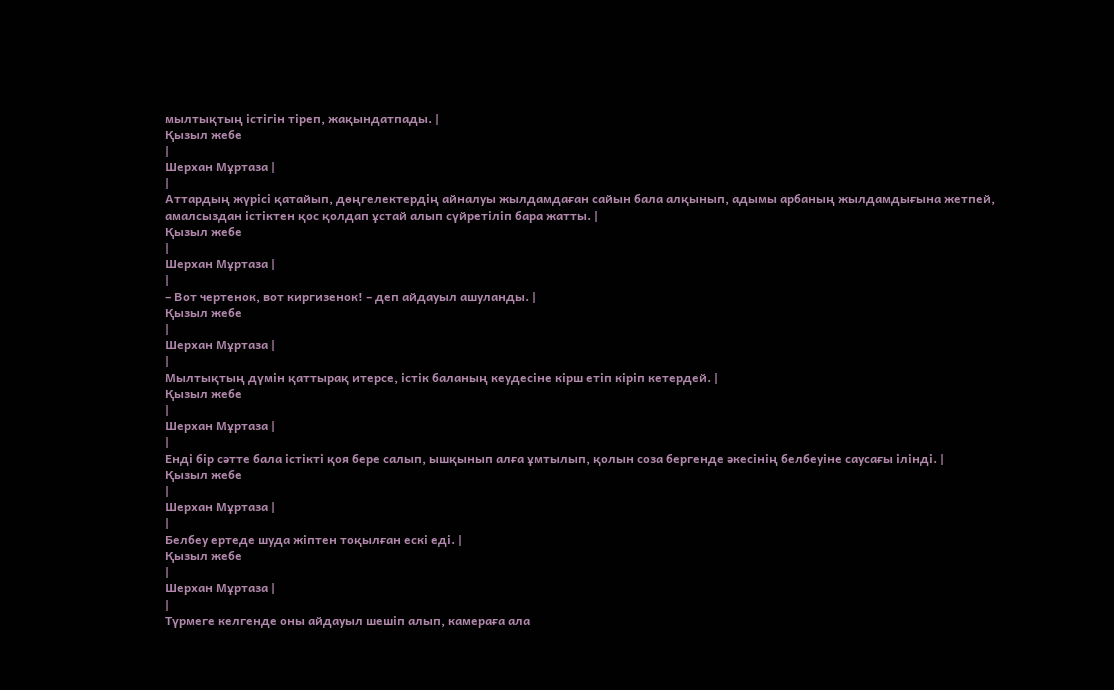мылтықтың істігін тіреп, жақындатпады. |
Қызыл жебе
|
Шерхан Мұртаза |
|
Аттардың жүрісі қатайып, дөңгелектердің айналуы жылдамдаған сайын бала алқынып, адымы арбаның жылдамдығына жетпей, амалсыздан істіктен қос қолдап ұстай алып сүйретіліп бара жатты. |
Қызыл жебе
|
Шерхан Мұртаза |
|
– Вот чертенок, вот киргизенок! – деп айдауыл ашуланды. |
Қызыл жебе
|
Шерхан Мұртаза |
|
Мылтықтың дүмін қаттырақ итерсе, істік баланың кеудесіне кірш етіп кіріп кетердей. |
Қызыл жебе
|
Шерхан Мұртаза |
|
Енді бір сәтте бала істікті қоя бере салып, ышқынып алға ұмтылып, қолын соза бергенде әкесінің белбеуіне саусағы ілінді. |
Қызыл жебе
|
Шерхан Мұртаза |
|
Белбеу ертеде шуда жіптен тоқылған ескі еді. |
Қызыл жебе
|
Шерхан Мұртаза |
|
Түрмеге келгенде оны айдауыл шешіп алып, камераға ала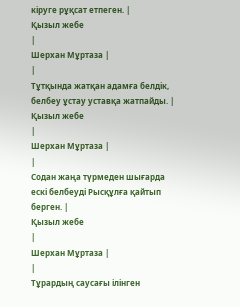кіруге рұқсат етпеген. |
Қызыл жебе
|
Шерхан Мұртаза |
|
Тұтқында жатқан адамға белдік, белбеу ұстау уставқа жатпайды. |
Қызыл жебе
|
Шерхан Мұртаза |
|
Содан жаңа түрмеден шығарда ескі белбеуді Рысқұлға қайтып берген. |
Қызыл жебе
|
Шерхан Мұртаза |
|
Тұрардың саусағы ілінген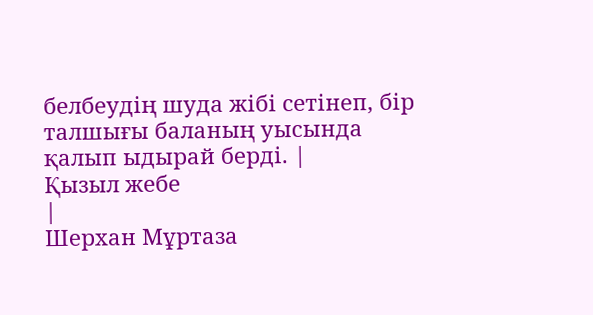белбеудің шуда жібі сетінеп, бір талшығы баланың уысында қалып ыдырай берді. |
Қызыл жебе
|
Шерхан Мұртаза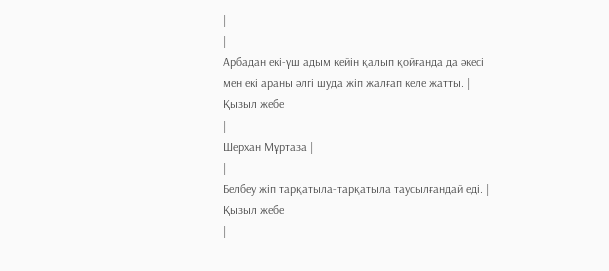|
|
Арбадан екі-үш адым кейін қалып қойғанда да әкесі мен екі араны әлгі шуда жіп жалғап келе жатты. |
Қызыл жебе
|
Шерхан Мұртаза |
|
Белбеу жіп тарқатыла-тарқатыла таусылғандай еді. |
Қызыл жебе
|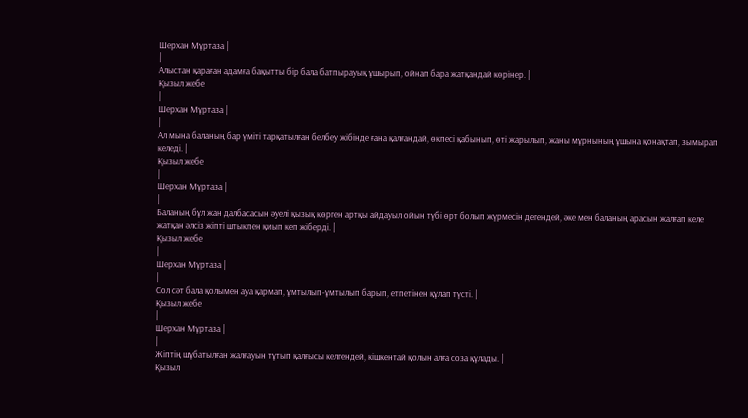Шерхан Мұртаза |
|
Алыстан қараған адамға бақытты бір бала батпырауық ұшырып, ойнап бара жатқандай көрінер. |
Қызыл жебе
|
Шерхан Мұртаза |
|
Ал мына баланың бар үміті тарқатылған белбеу жібінде ғана қалғандай, өкпесі қабынып, өті жарылып, жаны мұрнының ұшына қонақтап, зымырап келеді. |
Қызыл жебе
|
Шерхан Мұртаза |
|
Баланың бұл жан далбасасын әуелі қызық көрген артқы айдауыл ойын түбі өрт болып жүрмесін дегендей, әке мен баланың арасын жалғап келе жатқан әлсіз жіпті штыкпен қиып кеп жіберді. |
Қызыл жебе
|
Шерхан Мұртаза |
|
Сол сәт бала қолымен ауа қармап, ұмтылып-ұмтылып барып, етпетінен құлап түсті. |
Қызыл жебе
|
Шерхан Мұртаза |
|
Жіптің шұбатылған жалғауын тұтып қалғысы келгендей, кішкентай қолын алға соза құлады. |
Қызыл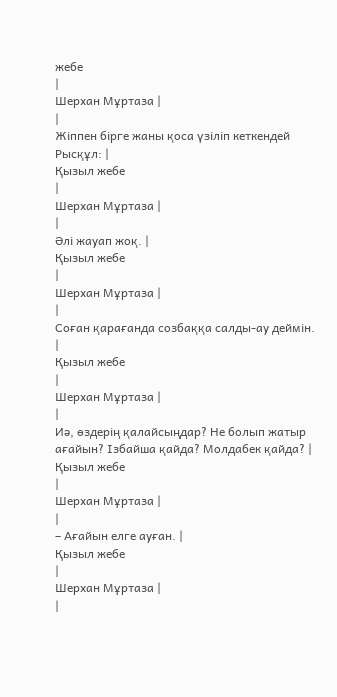жебе
|
Шерхан Мұртаза |
|
Жіппен бірге жаны қоса үзіліп кеткендей Рысқұл: |
Қызыл жебе
|
Шерхан Мұртаза |
|
Әлі жауап жоқ. |
Қызыл жебе
|
Шерхан Мұртаза |
|
Соған қарағанда созбаққа салды-ау деймін. |
Қызыл жебе
|
Шерхан Мұртаза |
|
Иә, өздерің қалайсыңдар? Не болып жатыр ағайын? Ізбайша қайда? Молдабек қайда? |
Қызыл жебе
|
Шерхан Мұртаза |
|
– Ағайын елге ауған. |
Қызыл жебе
|
Шерхан Мұртаза |
|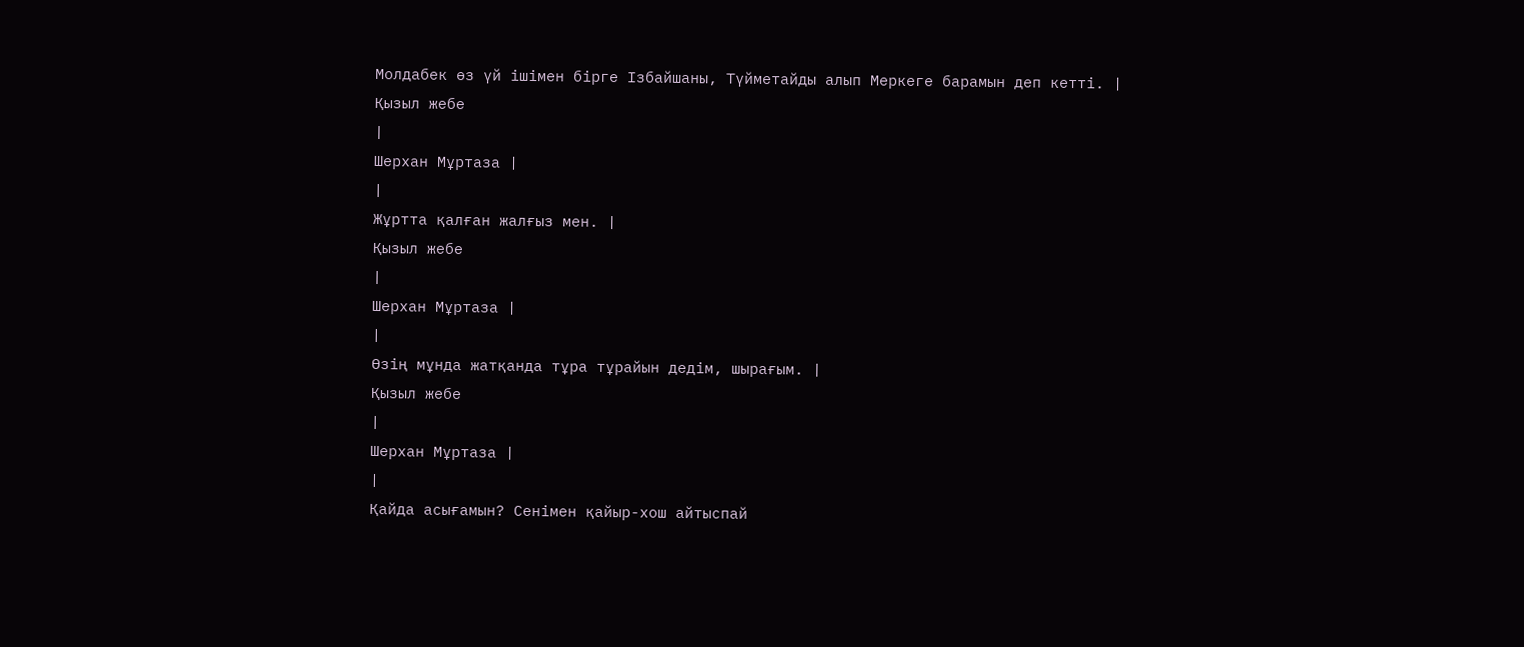Молдабек өз үй ішімен бірге Ізбайшаны, Түйметайды алып Меркеге барамын деп кетті. |
Қызыл жебе
|
Шерхан Мұртаза |
|
Жұртта қалған жалғыз мен. |
Қызыл жебе
|
Шерхан Мұртаза |
|
Өзің мұнда жатқанда тұра тұрайын дедім, шырағым. |
Қызыл жебе
|
Шерхан Мұртаза |
|
Қайда асығамын? Сенімен қайыр-хош айтыспай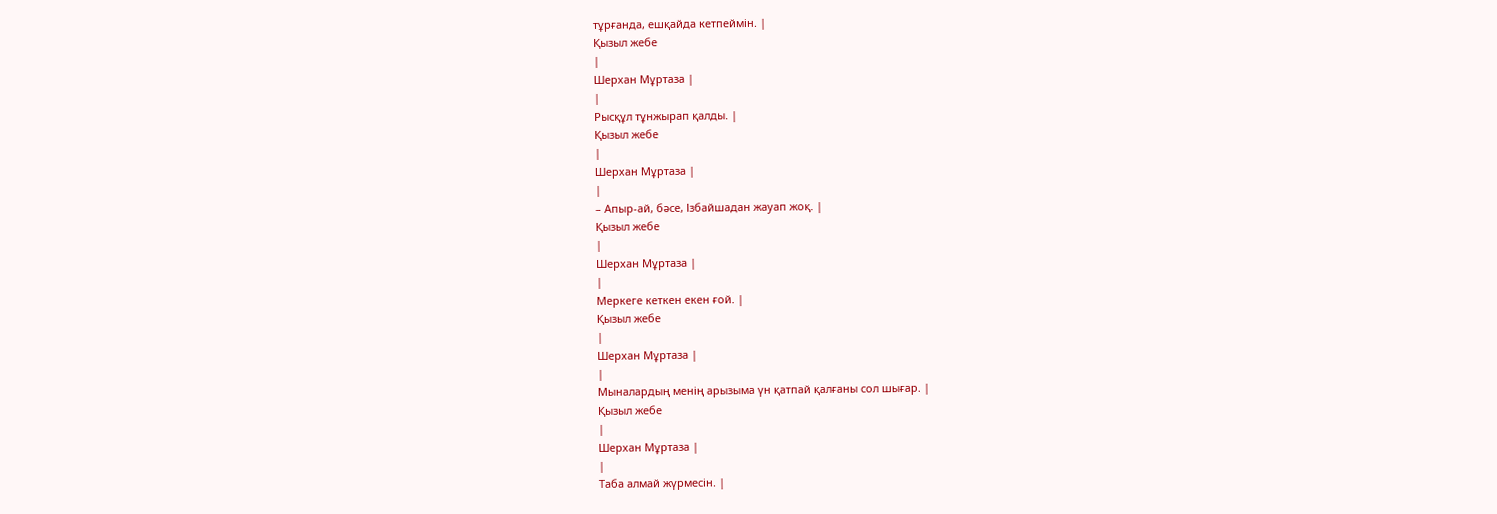тұрғанда, ешқайда кетпеймін. |
Қызыл жебе
|
Шерхан Мұртаза |
|
Рысқұл тұнжырап қалды. |
Қызыл жебе
|
Шерхан Мұртаза |
|
– Апыр-ай, бәсе, Ізбайшадан жауап жоқ. |
Қызыл жебе
|
Шерхан Мұртаза |
|
Меркеге кеткен екен ғой. |
Қызыл жебе
|
Шерхан Мұртаза |
|
Мыналардың менің арызыма үн қатпай қалғаны сол шығар. |
Қызыл жебе
|
Шерхан Мұртаза |
|
Таба алмай жүрмесін. |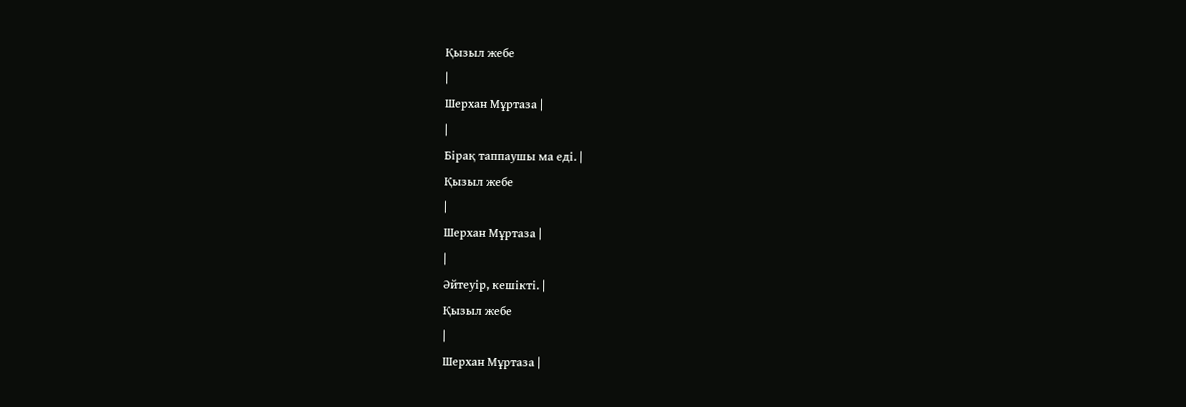Қызыл жебе
|
Шерхан Мұртаза |
|
Бірақ таппаушы ма еді. |
Қызыл жебе
|
Шерхан Мұртаза |
|
Әйтеуір, кешікті. |
Қызыл жебе
|
Шерхан Мұртаза |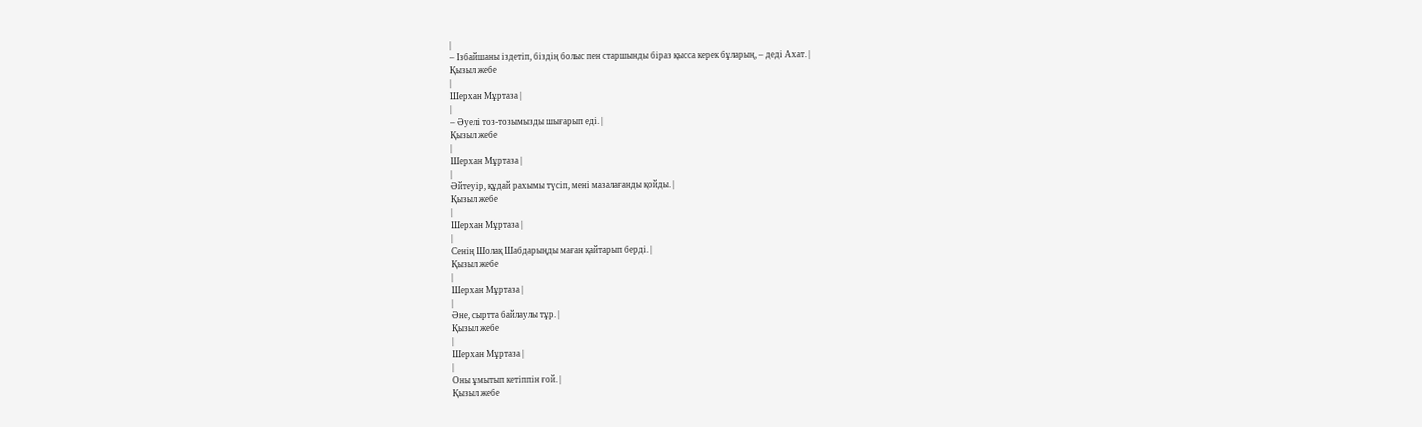|
– Ізбайшаны іздетіп, біздің болыс пен старшынды біраз қысса керек бұларың, – деді Ахат. |
Қызыл жебе
|
Шерхан Мұртаза |
|
– Әуелі тоз-тозымызды шығарып еді. |
Қызыл жебе
|
Шерхан Мұртаза |
|
Әйтеуір, құдай рахымы түсіп, мені мазалағанды қойды. |
Қызыл жебе
|
Шерхан Мұртаза |
|
Сенің Шолақ Шабдарыңды маған қайтарып берді. |
Қызыл жебе
|
Шерхан Мұртаза |
|
Әне, сыртта байлаулы тұр. |
Қызыл жебе
|
Шерхан Мұртаза |
|
Оны ұмытып кетіппін ғой. |
Қызыл жебе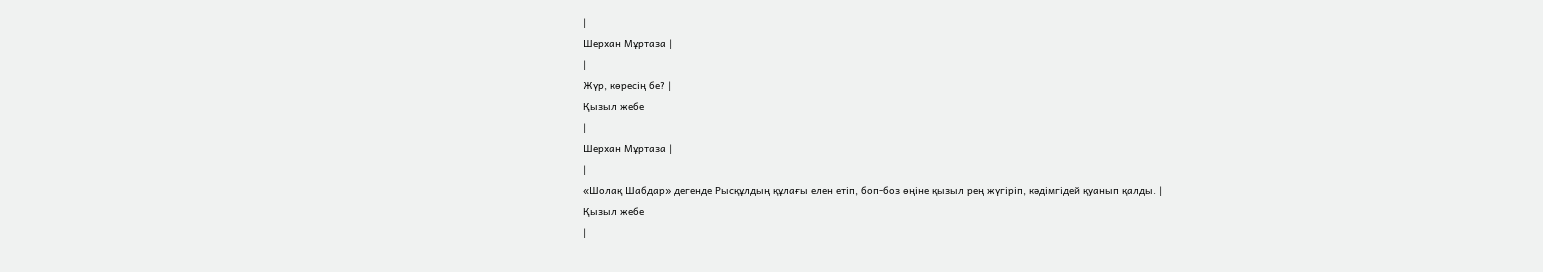|
Шерхан Мұртаза |
|
Жүр, көресің бе? |
Қызыл жебе
|
Шерхан Мұртаза |
|
«Шолақ Шабдар» дегенде Рысқұлдың құлағы елен етіп, боп-боз өңіне қызыл рең жүгіріп, кәдімгідей қуанып қалды. |
Қызыл жебе
|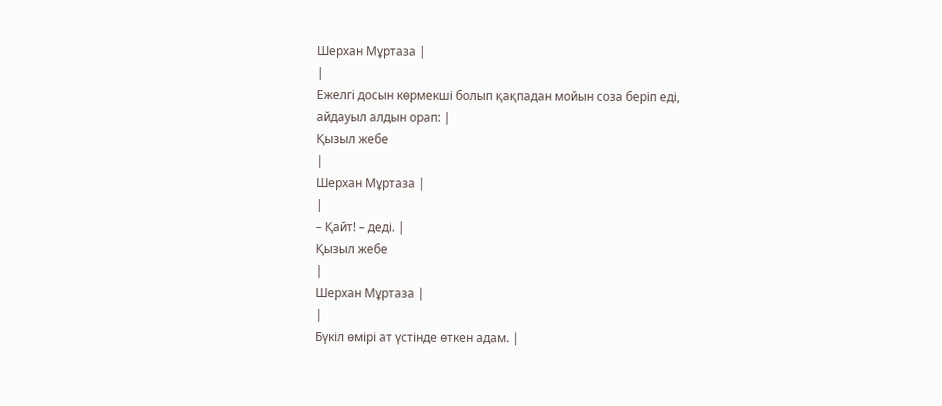Шерхан Мұртаза |
|
Ежелгі досын көрмекші болып қақпадан мойын соза беріп еді, айдауыл алдын орап: |
Қызыл жебе
|
Шерхан Мұртаза |
|
– Қайт! – деді. |
Қызыл жебе
|
Шерхан Мұртаза |
|
Бүкіл өмірі ат үстінде өткен адам. |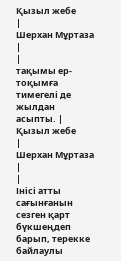Қызыл жебе
|
Шерхан Мұртаза |
|
тақымы ер-тоқымға тимегелі де жылдан асыпты. |
Қызыл жебе
|
Шерхан Мұртаза |
|
Інісі атты сағынғанын сезген қарт бүкшеңдеп барып, терекке байлаулы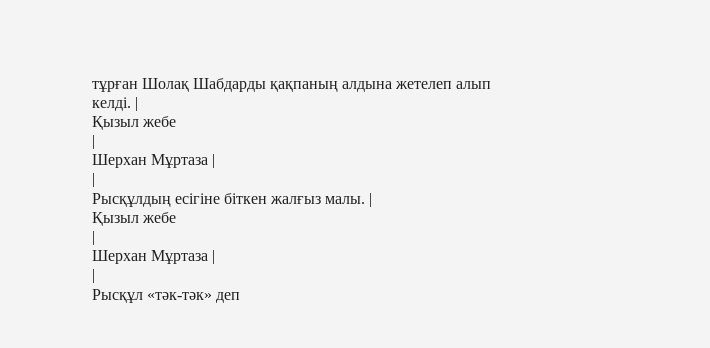тұрған Шолақ Шабдарды қақпаның алдына жетелеп алып келді. |
Қызыл жебе
|
Шерхан Мұртаза |
|
Рысқұлдың есігіне біткен жалғыз малы. |
Қызыл жебе
|
Шерхан Мұртаза |
|
Рысқұл «тәк-тәк» деп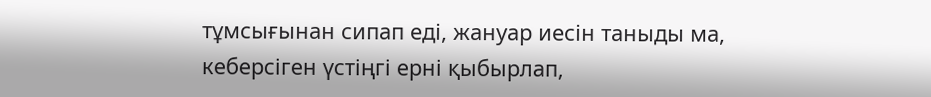тұмсығынан сипап еді, жануар иесін таныды ма, кеберсіген үстіңгі ерні қыбырлап,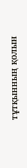тұтқынның қолын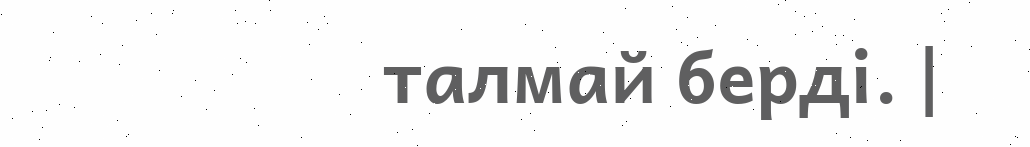талмай берді. |